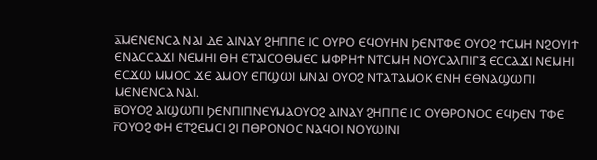ⲁ̅ⲘⲈⲚⲈⲚⲤⲀ ⲚⲀⲒ ⲆⲈ ⲀⲒⲚⲀⲨ ϨⲎⲠⲠⲈ ⲒⲤ ⲞⲨⲢⲞ ⲈϤⲞⲨⲎⲚ ϦⲈⲚⲦⲪⲈ ⲞⲨⲞϨ ϮⲤⲘⲎ ⲚϨⲞⲨⲒϮ ⲈⲚⲀⲤⲤⲀϪⲒ ⲚⲈⲘⲎⲒ ⲐⲎ ⲈⲦⲀⲒⲤⲞⲐⲘⲈⲤ ⲘⲪⲢⲎϮ ⲚⲦⲤⲘⲎ ⲚⲞⲨⲤⲀⲖⲠⲒⲄⲜ ⲈⲤⲤⲀϪⲒ ⲚⲈⲘⲎⲒ ⲈⲤϪⲰ ⲘⲘⲞⲤ ϪⲈ ⲀⲘⲞⲨ ⲈⲠϢⲰⲒ ⲘⲚⲀⲒ ⲞⲨⲞϨ ⲚⲦⲀⲦⲀⲘⲞⲔ ⲈⲚⲎ ⲈⲐⲚⲀϢⲰⲠⲒ ⲘⲈⲚⲈⲚⲤⲀ ⲚⲀⲒ.
ⲃ̅ⲞⲨⲞϨ ⲀⲒϢⲰⲠⲒ ϦⲈⲚⲠⲒⲠⲚⲈⲨⲘⲀⲞⲨⲞϨ ⲀⲒⲚⲀⲨ ϨⲎⲠⲠⲈ ⲒⲤ ⲞⲨⲐⲢⲞⲚⲞⲤ ⲈϤϦⲈⲚ ⲦⲪⲈ
ⲅ̅ⲞⲨⲞϨ ⲪⲎ ⲈⲦϨⲈⲘⲤⲒ ϨⲒ ⲠⲐⲢⲞⲚⲞⲤ ⲚⲀϤⲞⲒ ⲚⲞⲨⲰⲒⲚⲒ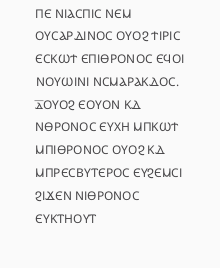ⲠⲈ ⲚⲒⲀⲤⲠⲒⲤ ⲚⲈⲘ ⲞⲨⲤⲀⲢⲆⲒⲚⲞⲤ ⲞⲨⲞϨ ϮⲒⲢⲒⲤ ⲈⲤⲔⲰϮ ⲈⲠⲒⲐⲢⲞⲚⲞⲤ ⲈϤⲞⲒ ⲚⲞⲨⲰⲒⲚⲒ ⲚⲤⲘⲀⲢⲀⲔⲆⲞⲤ.
ⲇ̅ⲞⲨⲞϨ ⲈⲞⲨⲞⲚ ⲔⲆ ⲚⲐⲢⲞⲚⲞⲤ ⲈⲨⲬⲎ ⲘⲠⲔⲰϮ ⲘⲠⲒⲐⲢⲞⲚⲞⲤ ⲞⲨⲞϨ ⲔⲆ ⲘⲠⲢⲈⲤⲂⲨⲦⲈⲢⲞⲤ ⲈⲨϨⲈⲘⲤⲒ ϨⲒϪⲈⲚ ⲚⲒⲐⲢⲞⲚⲞⲤ ⲈⲨⲔⲦⲎⲞⲨⲦ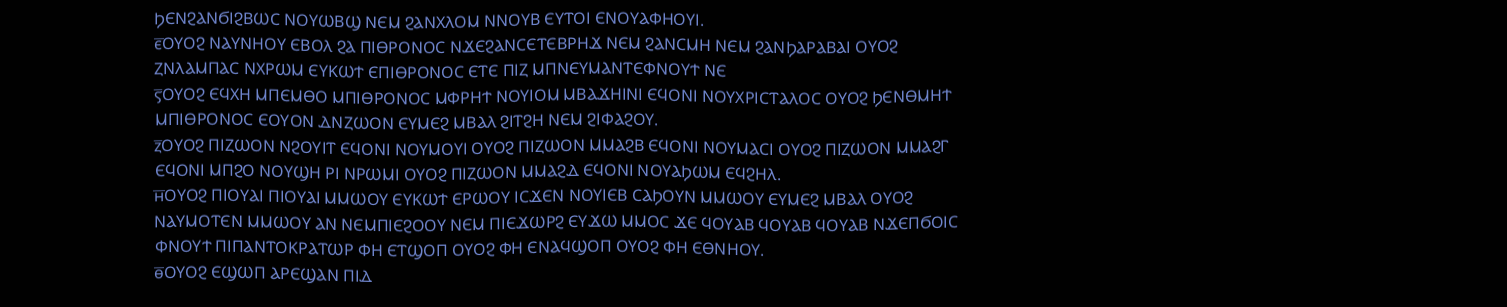ϦⲈⲚϨⲀⲚϬⲒϨⲂⲰⲤ ⲚⲞⲨⲰⲂϢ ⲚⲈⲘ ϨⲀⲚⲬⲖⲞⲘ ⲚⲚⲞⲨⲂ ⲈⲨⲦⲞⲒ ⲈⲚⲞⲨⲀⲪⲎⲞⲨⲒ.
ⲉ̅ⲞⲨⲞϨ ⲚⲀⲨⲚⲎⲞⲨ ⲈⲂⲞⲖ ϨⲀ ⲠⲒⲐⲢⲞⲚⲞⲤ ⲚϪⲈϨⲀⲚⲤⲈⲦⲈⲂⲢⲎϪ ⲚⲈⲘ ϨⲀⲚⲤⲘⲎ ⲚⲈⲘ ϨⲀⲚϦⲀⲢⲀⲂⲀⲒ ⲞⲨⲞϨ ⲌⲚⲖⲀⲘⲠⲀⲤ ⲚⲬⲢⲰⲘ ⲈⲨⲔⲰϮ ⲈⲠⲒⲐⲢⲞⲚⲞⲤ ⲈⲦⲈ ⲠⲒⲌ ⲘⲠⲚⲈⲨⲘⲀⲚⲦⲈⲪⲚⲞⲨϮ ⲚⲈ
ⲋ̅ⲞⲨⲞϨ ⲈϤⲬⲎ ⲘⲠⲈⲘⲐⲞ ⲘⲠⲒⲐⲢⲞⲚⲞⲤ ⲘⲪⲢⲎϮ ⲚⲞⲨⲒⲞⲘ ⲘⲂⲀϪⲎⲒⲚⲒ ⲈϤⲞⲚⲒ ⲚⲞⲨⲬⲢⲒⲤⲦⲀⲖⲞⲤ ⲞⲨⲞϨ ϦⲈⲚⲐⲘⲎϮ ⲘⲠⲒⲐⲢⲞⲚⲞⲤ ⲈⲞⲨⲞⲚ ⲆⲚⲌⲰⲞⲚ ⲈⲨⲘⲈϨ ⲘⲂⲀⲖ ϨⲒⲦϨⲎ ⲚⲈⲘ ϨⲒⲪⲀϨⲞⲨ.
ⲍ̅ⲞⲨⲞϨ ⲠⲒⲌⲰⲞⲚ ⲚϨⲞⲨⲒⲦ ⲈϤⲞⲚⲒ ⲚⲞⲨⲘⲞⲨⲒ ⲞⲨⲞϨ ⲠⲒⲌⲰⲞⲚ ⲘⲘⲀϨⲂ ⲈϤⲞⲚⲒ ⲚⲞⲨⲘⲀⲤⲒ ⲞⲨⲞϨ ⲠⲒⲌⲰⲞⲚ ⲘⲘⲀϨⲄ ⲈϤⲞⲚⲒ ⲘⲠϨⲞ ⲚⲞⲨϢⲎ ⲢⲒ ⲚⲢⲰⲘⲒ ⲞⲨⲞϨ ⲠⲒⲌⲰⲞⲚ ⲘⲘⲀϨⲆ ⲈϤⲞⲚⲒ ⲚⲞⲨⲀϦⲰⲘ ⲈϤϨⲎⲖ.
ⲏ̅ⲞⲨⲞϨ ⲠⲒⲞⲨⲀⲒ ⲠⲒⲞⲨⲀⲒ ⲘⲘⲰⲞⲨ ⲈⲨⲔⲰϮ ⲈⲢⲰⲞⲨ ⲒⲤϪⲈⲚ ⲚⲞⲨⲒⲈⲂ ⲤⲀϦⲞⲨⲚ ⲘⲘⲰⲞⲨ ⲈⲨⲘⲈϨ ⲘⲂⲀⲖ ⲞⲨⲞϨ ⲚⲀⲨⲘⲞⲦⲈⲚ ⲘⲘⲰⲞⲨ ⲀⲚ ⲚⲈⲘⲠⲒⲈϨⲞⲞⲨ ⲚⲈⲘ ⲠⲒⲈϪⲰⲢϨ ⲈⲨϪⲰ ⲘⲘⲞⲤ ϪⲈ ϤⲞⲨⲀⲂ ϤⲞⲨⲀⲂ ϤⲞⲨⲀⲂ ⲚϪⲈⲠϬⲞⲒⲤ ⲪⲚⲞⲨϮ ⲠⲒⲠⲀⲚⲦⲞⲔⲢⲀⲦⲰⲢ ⲪⲎ ⲈⲦϢⲞⲠ ⲞⲨⲞϨ ⲪⲎ ⲈⲚⲀϤϢⲞⲠ ⲞⲨⲞϨ ⲪⲎ ⲈⲐⲚⲎⲞⲨ.
ⲑ̅ⲞⲨⲞϨ ⲈϢⲰⲠ ⲀⲢⲈϢⲀⲚ ⲠⲒⲆ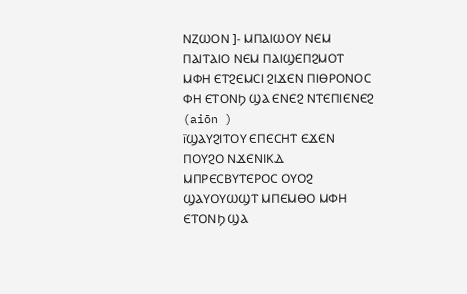ⲚⲌⲰⲞⲚ ]- ⲘⲠⲀⲒⲰⲞⲨ ⲚⲈⲘ ⲠⲀⲒⲦⲀⲒⲞ ⲚⲈⲘ ⲠⲀⲒϢⲈⲠϨⲘⲞⲦ ⲘⲪⲎ ⲈⲦϨⲈⲘⲤⲒ ϨⲒϪⲈⲚ ⲠⲒⲐⲢⲞⲚⲞⲤ ⲪⲎ ⲈⲦⲞⲚϦ ϢⲀ ⲈⲚⲈϨ ⲚⲦⲈⲠⲒⲈⲚⲈϨ (aiōn )
ⲓ̅ϢⲀⲨϨⲒⲦⲞⲨ ⲈⲠⲈⲤⲎⲦ ⲈϪⲈⲚ ⲠⲞⲨϨⲞ ⲚϪⲈⲚⲒⲔⲆ ⲘⲠⲢⲈⲤⲂⲨⲦⲈⲢⲞⲤ ⲞⲨⲞϨ ϢⲀⲨⲞⲨⲰϢⲦ ⲘⲠⲈⲘⲐⲞ ⲘⲪⲎ ⲈⲦⲞⲚϦ ϢⲀ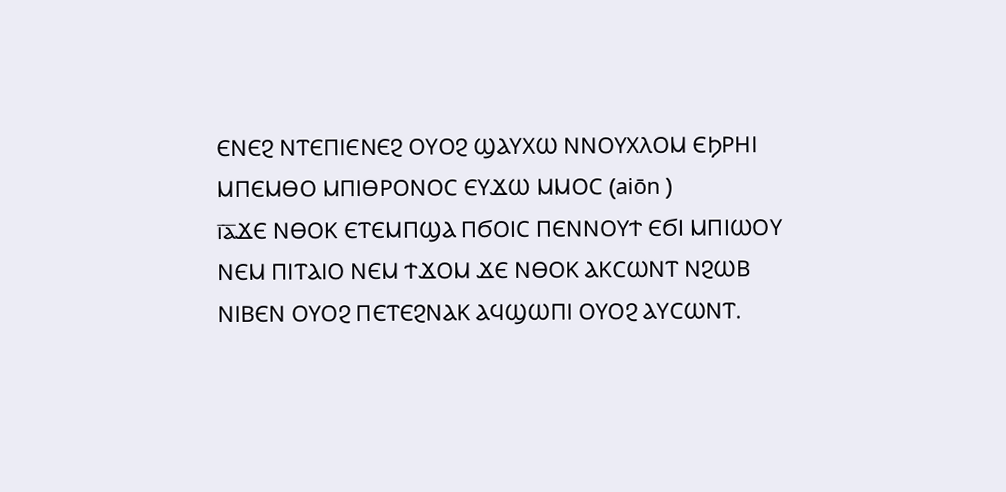ⲈⲚⲈϨ ⲚⲦⲈⲠⲒⲈⲚⲈϨ ⲞⲨⲞϨ ϢⲀⲨⲬⲰ ⲚⲚⲞⲨⲬⲖⲞⲘ ⲈϦⲢⲎⲒ ⲘⲠⲈⲘⲐⲞ ⲘⲠⲒⲐⲢⲞⲚⲞⲤ ⲈⲨϪⲰ ⲘⲘⲞⲤ (aiōn )
ⲓ̅ⲁ̅ϪⲈ ⲚⲐⲞⲔ ⲈⲦⲈⲘⲠϢⲀ ⲠϬⲞⲒⲤ ⲠⲈⲚⲚⲞⲨϮ ⲈϬⲒ ⲘⲠⲒⲰⲞⲨ ⲚⲈⲘ ⲠⲒⲦⲀⲒⲞ ⲚⲈⲘ ϮϪⲞⲘ ϪⲈ ⲚⲐⲞⲔ ⲀⲔⲤⲰⲚⲦ ⲚϨⲰⲂ ⲚⲒⲂⲈⲚ ⲞⲨⲞϨ ⲠⲈⲦⲈϨⲚⲀⲔ ⲀϤϢⲰⲠⲒ ⲞⲨⲞϨ ⲀⲨⲤⲰⲚⲦ.